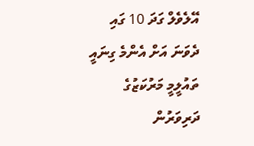އޭލެވެލް ގަދަ 10 ގައި ދެވަނަ އަށް އެންމެ ގިނައީ ތައުލީމީ މަރުކަޒުގެ ދަރިވަރުން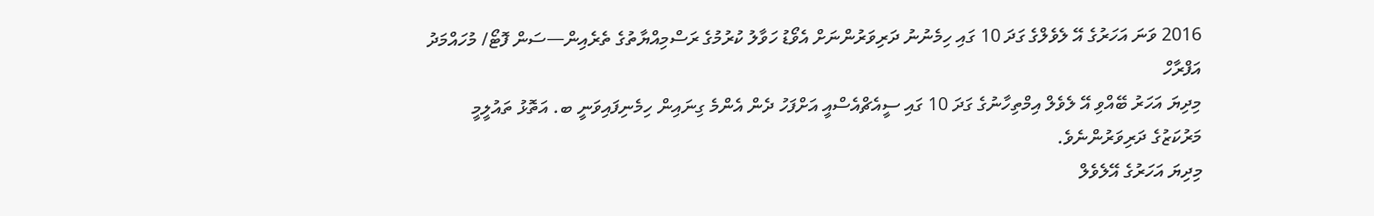2016 ވަނަ އަހަރުގެ އޭ ލެވެލްގެ ގަދަ 10 ގައި ހިމެނުނު ދަރިވަރުންނަށް އެވޯޑު ހަވާލު ކުރުމުގެ ރަސްމިއްޔާތުގެ ތެރެއިން—ސަން ފޮޓޯ/ މުހައްމަދު އަފްރާހް
މިދިޔަ އަހަރު ބޭއްވި އޭ ލެވެލް އިމްތިހާނުގެ ގަދަ 10 ގައި ސީއެޗްއެސްއީ އަށްފަހު ދެން އެންމެ ގިނައިން ހިމެނިފައިވަނީ ބ. އަތޮޅު ތައުލީމީ މަރުކަޒުގެ ދަރިވަރުންނެވެ.
މިދިޔަ އަހަރުގެ އޭލެވެލް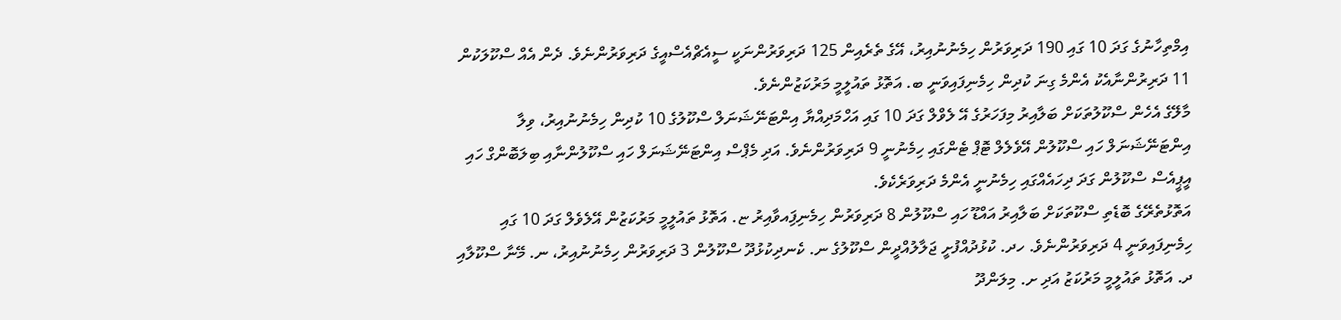އިމްތިހާނުގެ ގަދަ 10 ގައި 190 ދަރިވަރުން ހިމެނުނުއިރު، އޭގެ ތެރެއިން 125 ދަރިވަރުންނަކީ ސީއެޗްއެސްއީގެ ދަރިވަރުންނެވެ. ދެން އެއް ސްކޫލަކުން 11 ދަރިރުންނާއެކު އެންމެ ގިނަ ކުދިން ހިމެނިފައިވަނީ ބ. އަތޮޅު ތައުލީމީ މަރުކަޒުންނެވެ.
މާލޭގެ އެހެން ސްކޫލުތަކަށް ބަލާއިރު މިފަހަރުގެ އޭ ލެވްލް ގަދަ 10 ގައި އަހްމަދިއްޔާ އިންޓަނޭޝަނަލް ސްކޫލުގެ 10 ކުދިން ހިމެނުނުއިރު، ވިލާ އިންޓަނޭޝަނަލް ހައި ސްކޫލުން އޭވެލެލް ޓޮޕް ޓެންގައި ހިމެނުނީ 9 ދަރިވަރުންނެވެ. އަދި މެޕްސް އިންޓަނޭޝަނަލް ހައި ސްކޫލުންނާއި ބިލަބޮންގް ހައި އީޕީއެސް ސްކޫލުން ގަދަ ދިހައެއްގައި ހިމެނުނީ އެންމެ ދަރިވަރެކެވެ.
އަތޮޅުތެރޭގެ ބޮޑެތި ސްކޫތަކަށް ބަލާއިރު އައްޑޫ ހައި ސްކޫލުން 8 ދަރިވަރުން ހިމެނިފަިއވާއިރު ޏ. އަތޮޅު ތައުލީމީ މަރުކަޒުން އޭލެވެލް ގަދަ 10 ގައި ހިމެނިފައިވަނީ 4 ދަރިވަރުންނެވެ. ހދ. ކުޅުދުއްފުށީ ޖަލާލުއްދީން ސްކޫލުގެ ނ. ކެނދިކުޅުދޫ ސްކޫލުން 3 ދަރިވަރުން ހިމެނުނުއިރު، ނ. މޭނާ ސްކޫލާއި ދ. އަތޮޅު ތައުލީމީ މަރުކަޒު އަދި ށ. މިލަންދޫ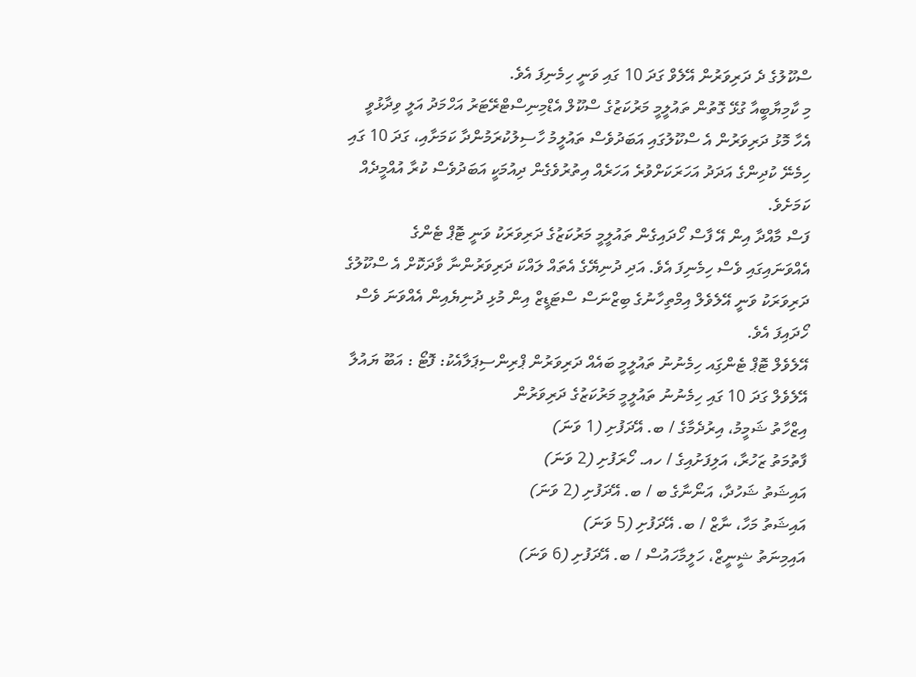ސްކޫލުގެ ދެ ދަރިވަރުން އޭލެވް ގަދަ 10 ގައި ވަނީ ހިމެނިފަ އެވެ.
މި ކާމިޔާބީއާ ގުޅޭ ގޮތުން ތައުލީމީ މަރުކަޒުގެ ސްކޫލް އެޑްމިނިސްޓްރޭޓަރު އަހްމަދު އަލީ ވިދާޅުވީ އެހާ މޮޅު ދަރިވަރުން އެ ސްކޫލުގައި އަބަދުވެސް ތައުލީމު ހާސިލުކުރަމުންދާ ކަމަށާއި، ގަދަ 10 ގައި ހިމެނޭ ކުދިންގެ އަދަދު އަހަރަކަށްވުރެ އަހަރެއް އިތުރުވެގެން ދިއުމަކީ އަބަދުވެސް ކުރާ އުއްމީދެއް ކަމަށެވެ.
ފަސް މާއްދާ އިން އޭ ފާސް ހޯދައިގެން ތައުލީމީ މަރުކަޒުގެ ދަރިވަރަކު ވަނީ ޓޮޕް ޓެންގެ އެއްވަނައިގައި ވެސް ހިމެނިފަ އެވެ. އަދި ދުނިޔޭގެ އެތައް ލައްކަ ދަރިވަރުންނާ ވާދަކޮށް އެ ސްކޫލުގެ ދަރިވަރަކު ވަނީ އޭލެވެލް އިމްތިހާނުގެ ބިޒްނަސް ސްޓަޑީޒް އިން މުޅި ދުނިޔެއިން އެއްވަނަ ވެސް ހޯދައިފަ އެވެ.
އޭލެވެލް ޓޮޕް ޓެންގަިއ ހިމެނުނު ތައުލީމީ ބައެއް ދަރިވަރުން ޕްރިންސިޕަލާއެކު: ފޮޓޯ : އަބޫ ޔައުލާ
އޭލެވެލް ގަދަ 10 ގައި ހިމެނުނު ތައުލީމީ މަރުކަޒުގެ ދަރިވަރުން
އިޒްހާތު ޝަމީމު، އިރުދެމާގެ / ބ. އޭދަފުށި (1 ވަނަ)
ފާތުމަތު ޒަހުރާ، އަލިފަށުއިގެ / ހއ. ހޯރަފުށި (2 ވަނަ)
އައިޝަތު ޝަހުދާ، އަނޯނާގެ ބ / ބ. އޭދަފުށި (2 ވަނަ)
އައިޝަތު މަހާ، ނާޒް / ބ. އޭދަފުށި (5 ވަނަ)
އައިމިނަތު ޝީނީޒް، ހަލީމާހައުސް / ބ. އޭދަފުށި (6 ވަނަ)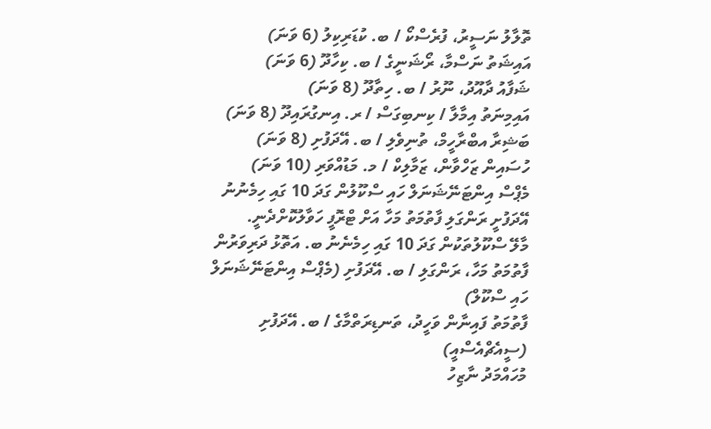ތޮލާލު ނަސީރު، ފުރެސްކޯ / ބ. ކުޑަރިކިލު (6 ވަނަ)
އައިޝަތު ނަސްމާ، ރޯޝަނީގެ / ބ. ކިހާދޫ (6 ވަނަ)
ޝަފާއު ދާއޫދު، ނޫރު / ބ. ހިތާދޫ (8 ވަނަ)
އައިމިނަތު އިމާލާ / ކިނބިގަސް / ރ. އިނގުރައިދޫ (8 ވަނަ)
ބަޝިރާ އބްރާހީމް، ތުނިވެލި / ބ. އޭދަފުށި (8 ވަނަ)
ހުސައިން ޒަހްވާން، ޒަމާލިކް / މ. މަޑުއްވަރި (10 ވަނަ)
މެޕްސް އިންޓަނޭޝަނަލް ހައި ސްކޫލުން ގަދަ 10 ގައި ހިމެނުނު އޭދަފުށީ ރަންގަލި ފާތުމަތު މަހާ އަށް ޓްރޮފީ ހަވާލުކޮށްދެނީ.
މާލޭ ސްކޫލުތަކުން ގަދަ 10 ގައި ހިމެނެނު ބ. އަތޮޅު ދަރިވަރުން
ފާތުމަތު މަހާ، ރަންގަލި / ބ. އޭދަފުށި (މެޕްސް އިންޓަނޭޝަނަލް ހައި ސްކޫލް)
ފާތުމަތު ފައިނާން ވަހީދު، ތަނޑިރަތްމާގެ / ބ. އޭދަފުށި (ސީއެޗްއެސްއީ)
މުހައްމަދު ނާޒިހު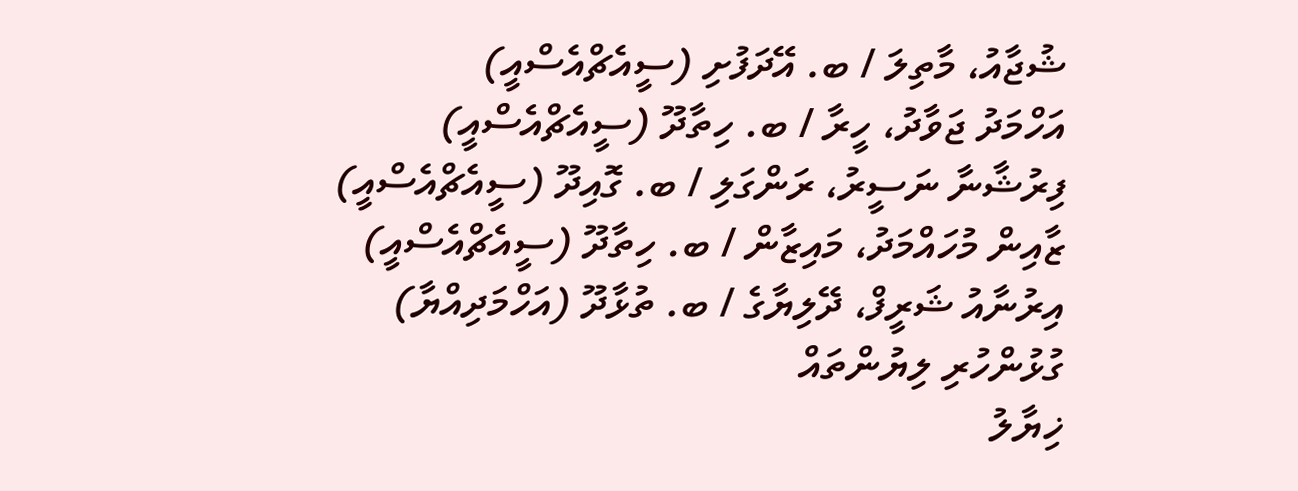ޝުޖާއު، މާތިލަ / ބ. އޭދަފުށި (ސީއެޗްއެސްއީ)
އަހްމަދު ޖަވާދު، ހީރާ / ބ. ހިތާދޫ (ސީއެޗްއެސްއީ)
ފިރުޝާނާ ނަސީރު، ރަންގަލި / ބ. ގޮއިދޫ (ސީއެޗްއެސްއީ)
ޒާއިން މުހައްމަދު، މައިޒާން / ބ. ހިތާދޫ (ސީއެޗްއެސްއީ)
އިރުނާއު ޝަރީފް، ދޭލިޔާގެ / ބ. ތުޅާދޫ (އަހްމަދިއްޔާ)
ގުޅުންހުރި ލިޔުންތައް
ޚިޔާލު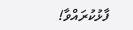ފާޅުކުރައްވާ!